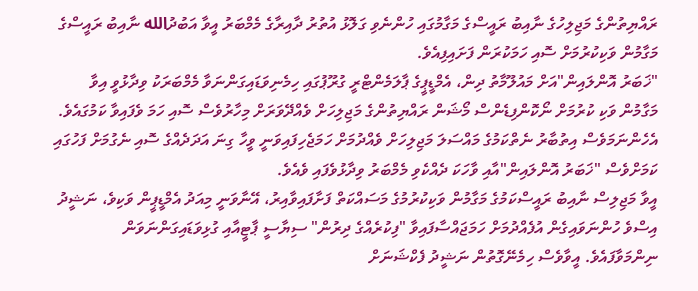ރައްޔިތުންގެ މަޖިލިހުގެ ނާއިބު ރައީސްގެ މަގާމުގައި ހުންނެވި ގަލޮޅު އުތުރު ދާއިރާގެ މެމްބަރު އީވާ އަބުދުالله ނާއިބު ރައީސްގެ މަގާމުން ވަކިކުރުމަށް ސޮއި ހަމަކުރަން ފަށައިފިއެވެ.
"ޚަބަރު އޮންލައިން"އަށް މައުލޫމާތު ދިން، އެމްޑީޕީގެ ޕާލަމެންޓްރީ ގުރޫޕުގައި ހިމެނިވަޑައިގަންނަވާ މެމްބަރަކު ވިދާޅުވީ އިވާ މަގާމުން ވަކި ކުރުމަށް ނޯކޮންފިޑެންސް މޯޝަން ރައްޔިތުންގެ މަޖިލިހަށް ވެއްދޭވަރަށް މިހާރުވެސް ސޮއި ހަމަ ވެފައިވާ ކަމުގައެވެ. އެހެންނަމަވެސް އިތުބާރު ނެތްކަމުގެ މައްސަލަ މަޖިލިހަށް ވެއްދުމަށް ހަމަޖެހިފައިވަނީ ވީހާ ގިނަ އަދަދެއްގެ ސޮއި ނެގުމަށް ފަހުގައި ކަމަށްވެސް "ޚަބަރު އޮންލައިން"އާއި ވާހަކަ ދެއްކެވި މެމްބަރު ވިދާޅުވެފައި ވެއެވެ.
އީވާ މަޖިލިސް ނާއިބު ރައީސްކަމުގެ މަގާމުން ވަކިކުރުމުގެ މަސައްކަތް ފަށާފައިވާއިރު، އޭނާވަނީ މިއަދު އެމްޑީޕީން ވަކިވެ، ނަޝީދު އިސްވެ ހުންނަވައިގެން އުފެއްދުމަށް ހަމަޖައްސާފައިވާ "ފިކުރެއްގެ ދިރުން" ސިޔާސީ ޕާޓީއާއި ގުޅިވަޑައިގަންނަވަން ނިންމަވާފައެވެ. އީވާވެސް ހިމެނޭގޮތުން ނަޝީދު ފެކްޝަނަށް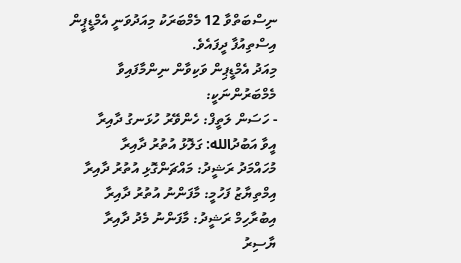ނިސްބަތްވާ 12 މެމްބަރަކު މިއަދުވަނީ އެމްޑީޕީން އިސްތިއުފާ ދީފައެވެ.
މިއަދު އެމްޑީޕިން ވަކިވާން ނިންމާފައިވާ މެމްބަރުންނަކީ:
- ހަސަން ލަތީފް: ހެންވޭރު ހުޅަނގު ދާއިރާ
އީވާ އަބުދުالله: ގަލޮޅު އުތުރު ދާއިރާ
މުހައްމަދު ރަޝީދު: މައްޗަންގޮޅި އުތުރު ދާއިރާ
އިމްތިޔާޒު ފަހުމީ: މާފަންނު އުތުރު ދާއިރާ
އިބުރާހިމް ރަޝީދު: މާފަންނު މެދު ދާއިރާ
ޔާސިރު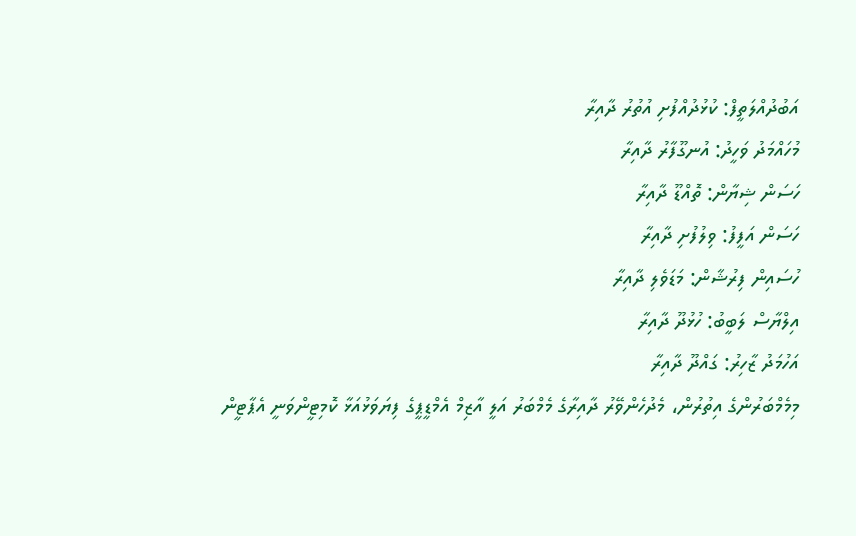އަބުދުއްލަތީފް: ކުޅުދުއްފުށި އުތުރު ދާއިރާ
މުހައްމަދު ވަހީދު: އުނގޫފާރު ދާއިރާ
ހަސަން ޝިޔާން: ތޮއްޑޫ ދާއިރާ
ހަސަން އަފީފު: ވިލުފުށި ދާއިރާ
ހުސައިން ފިރުޝާން: މަޑަވެލި ދާއިރާ
އިލްޔާސް ލަބީބު: ހުޅުދޫ ދާއިރާ
އަހުމަދު ޒާހިރު: ގައްދޫ ދާއިރާ
މިމެމްބަރުންގެ އިތުރުން، މެދުހެންވޭރު ދާއިރާގެ މެމްބަރު އަލީ އާޒިމް އެމްޑީޕީގެ ފިޔަވަޅުއަޅާ ކޮމިޓީންވަނީ އެޕާޓީން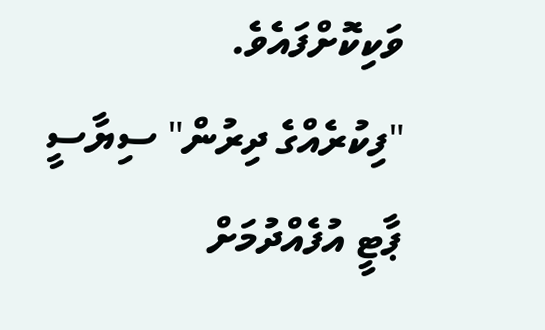ވަކިކޮށްފައެވެ.
"ފިކުރެއްގެ ދިރުން" ސިޔާސީ ޕާޓީ އުފެއްދުމަށް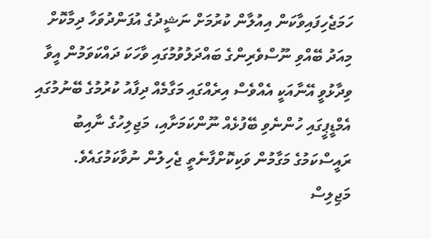ހަމަޖެހިފައިވާކަން އިއުލާން ކުރުމަށް ނަޝީދުގެ އުފަންދުވަހާ ދިމާކޮށް މިއަދު ބޭއްވި ނޫސްވެރިންގެ ބައްދަލުވުމުގައި ވާހަކަ ދައްކަވަމުން އީވާ ވިދާޅުވީ އޭނާއަކީ އެއްވެސް އިރެއްގައި މަގާމެއް ދިފާއު ކުރުމުގެ ބޭނުމުގައި އެމްޑީޕީގައި ހުންނެވި ބޭފުޅެއް ނޫންކަމަށާއި، މަޖިލިހުގެ ނާއިބު ރައީސްކަމުގެ މަގާމުން ވަކިކޮށްފާނެތީ ޖެހިލުން ނުވާކަމުގައެވެ.
މަޖިލިސް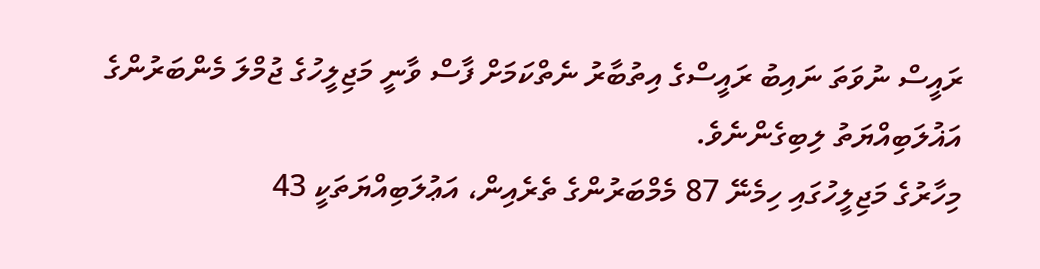ރައީސް ނުވަތަ ނައިބު ރައީސްގެ އިތުބާރު ނެތްކަމަށް ފާސް ވާނީ މަޖިލީހުގެ ޖުމްލަ މެންބަރުންގެ އަޣުލަބިއްޔަތު ލިބިގެންނެވެ.
މިހާރުގެ މަޖިލީހުގައި ހިމެނޭ 87 މެމްބަރުންގެ ތެރެއިން، އަޢުލަބިއްޔަތަކީ 43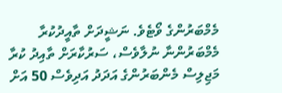މެމްބަރުންގެ ވޯޓެވެ. ނަޝީދަށް ތާއީދުކުރާ މެމްބަރުންނާ ނުލާވެސް، ސަރުކާރަށް ތާއިދު ކުރާ މަޖިލިސް މެންބަރުންގެ އަދަދު އަދިވެސް 50 އަށް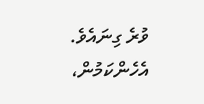ވުރެ ގިނައެވެ.
އެހެންކަމުން،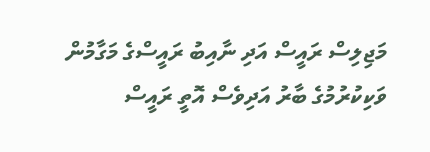މަޖިލިސް ރައީސް އަދި ނާއިބު ރައީސްގެ މަގާމުން ވަކިކުރުމުގެ ބާރު އަދިވެސް އޮތީ ރައީސް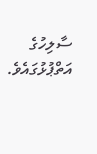ސާލިހުގެ އަތްޕުޅުގައެވެ.